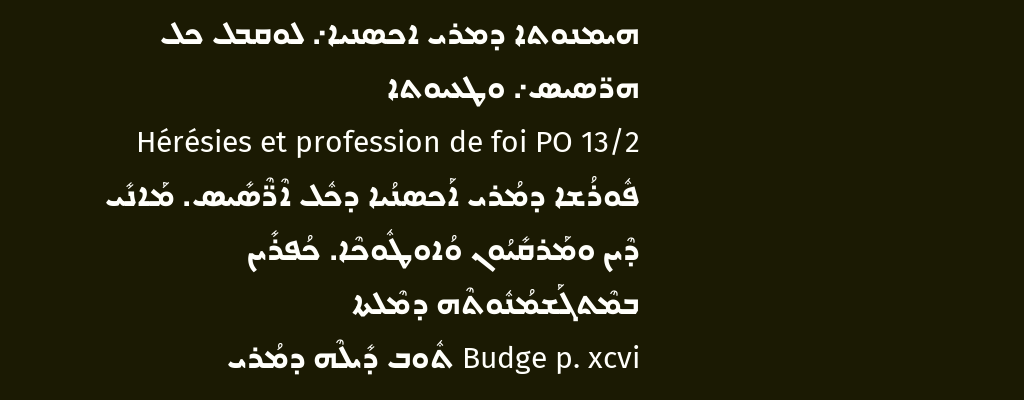ܗܝܡܢܘܬܐ ܕܡܪܝ ܐܟܣܢܝܐ܇ ܠܘܩܒܠ ܟܠ ܗܪ̈ܣܝܣ܇ ܘܛܥܝܘܬܐ
Hérésies et profession de foi PO 13/2 ܦܽܘܪܳܫܐ ܕܡܳܪܝ ܐܰܟܣܢܳܝܐ ܕܟܽܠ ܐܶܪ̈ܶܣܺܝܣ. ܡܰܐܢܺܝ ܕܶܝܢ ܘܡܰܪܩܺܝܳܘܢ ܘܳܐܘܛܽܘܟܶܐ. ܟܳܦܪܺܝܢ ܒܡܶܬܓܰܫܡܳܢܽܘܬܶܗ ܕܡܶܠܬܐ
Budge p. xcvi ܬܽܘܒ ܕܺܝܠܶܗ ܕܡܳܪܝ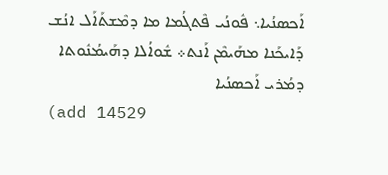ܐܰܟܣܢܳܝܐ܆ ܦܽܘܢܳܝ ܦܶܬܓܳܡܐ ܡܐ ܕܡܶܫܬܰܐܰܠ ܐܢܳܫ ܕܰܐܝܟܰܢܐ ܡܗܰܝܡܶܢ ܐܰܢܬ܀ ܫܽܘܐܳܠܐ ܕܗܰܝܡܳܢܽܘܬܐ ܕܡܳܪܝ ܐܰܟܣܢܳܝܐ
(add 14529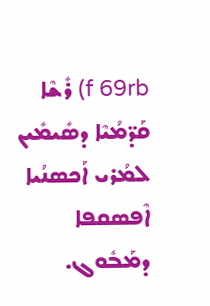f 69rb) ܪܺܫܶܐ ܩܰܕ̈ܡܳܝܶܐ ܕܣܺܝܡܺܝܢ ܠܡܳܪܝ ܐܰܟܣܢܳܝܐ ܐܶܦܣܩܦܐ ܕܡܰܒܽܘܓ.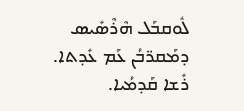ܠܽܘܩܒܰܠ ܗܶܪܶܣܺܝܣ ܕܡܰܩܪ̈ܒܳܢ ܥܰܡ ܥܺܕܬܐ. ܪܺܫܐ ܩܰܕܡܳܝܐ.